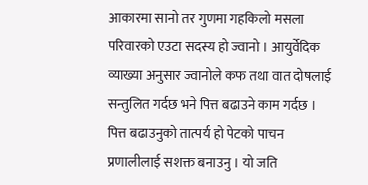आकारमा सानो तर गुणमा गहकिलो मसला परिवारको एउटा सदस्य हो ज्वानो । आयुर्वेदिक व्याख्या अनुसार ज्वानोले कफ तथा वात दोषलाई सन्तुलित गर्दछ भने पित्त बढाउने काम गर्दछ । पित्त बढाउनुको तात्पर्य हो पेटको पाचन प्रणालीलाई सशक्त बनाउनु । यो जति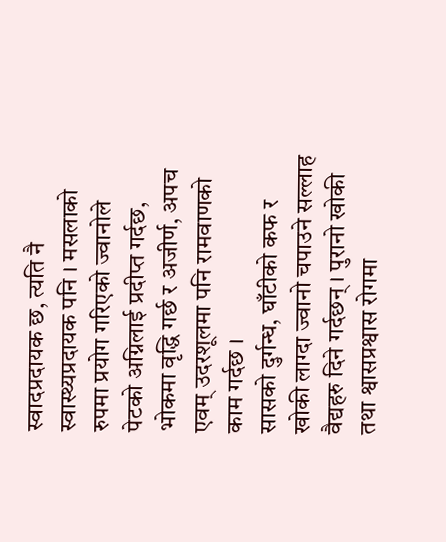स्वादप्रदायक छ, त्यति नै स्वास्थ्यप्रदायक पनि । मसलाको रुपमा प्रयोग गरिएको ज्वानोले पेटको अग्निलाई प्रदीप्त गर्दछ, भोकमा वृद्धि गर्छ र अजीर्ण, अपच एवम् उदरशूलमा पनि रामवाणको काम गर्दछ ।
सासको दुर्गन्ध, घाँटीको कफ र खोकी लाग्दा ज्वानो चपाउने सल्लाह वैद्यहरु दिने गर्दछन् । पुरानो खोकी तथा श्वासप्रश्वास रोगमा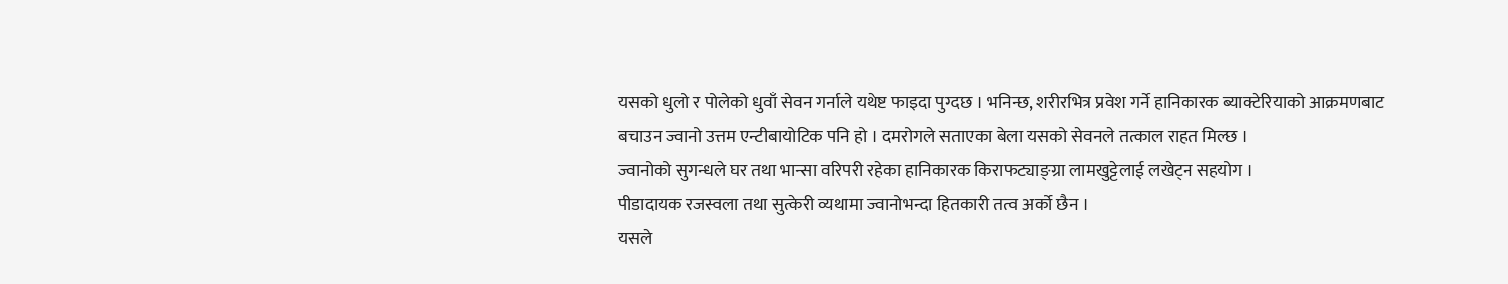यसको धुलो र पोलेको धुवाँ सेवन गर्नाले यथेष्ट फाइदा पुग्दछ । भनिन्छ, शरीरभित्र प्रवेश गर्ने हानिकारक ब्याक्टेरियाको आक्रमणबाट बचाउन ज्वानो उत्तम एन्टीबायोटिक पनि हो । दमरोगले सताएका बेला यसको सेवनले तत्काल राहत मिल्छ ।
ज्वानोको सुगन्धले घर तथा भान्सा वरिपरी रहेका हानिकारक किराफट्याङ्ग्रा लामखुट्टेलाई लखेट्न सहयोग ।
पीडादायक रजस्वला तथा सुत्केरी व्यथामा ज्वानोभन्दा हितकारी तत्व अर्को छैन ।
यसले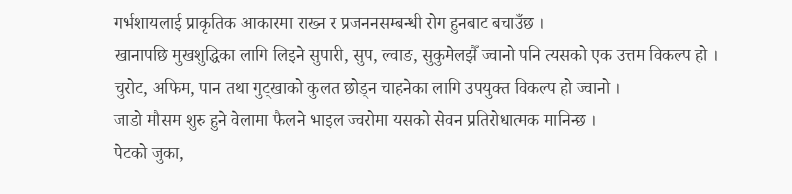गर्भशायलाई प्राकृतिक आकारमा राख्न र प्रजननसम्बन्धी रोग हुनबाट बचाउँछ ।
खानापछि मुखशुद्धिका लागि लिइने सुपारी, सुप, ल्वाङ, सुकुमेलझैँ ज्वानो पनि त्यसको एक उत्तम विकल्प हो ।
चुरोट, अफिम, पान तथा गुट्खाको कुलत छोड्न चाहनेका लागि उपयुक्त विकल्प हो ज्वानो ।
जाडो मौसम शुरु हुने वेलामा फैलने भाइल ज्वरोमा यसको सेवन प्रतिरोधात्मक मानिन्छ ।
पेटको जुका,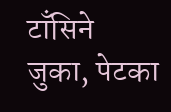टाँसिने जुका, पेटका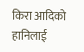किरा आदिको हानिलाई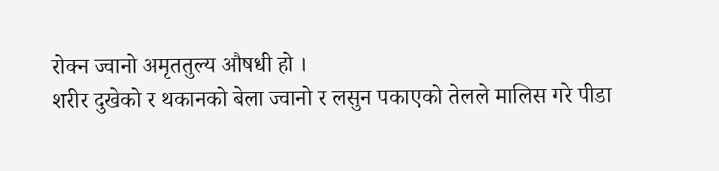रोक्न ज्वानो अमृततुल्य औषधी हो ।
शरीर दुखेको र थकानको बेला ज्वानो र लसुन पकाएको तेलले मालिस गरे पीडा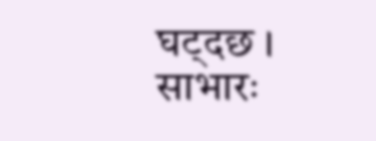घट्दछ ।
साभारः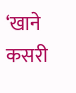‘खाने कसरी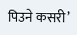पिउने कसरी’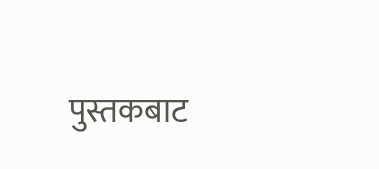पुस्तकबाट